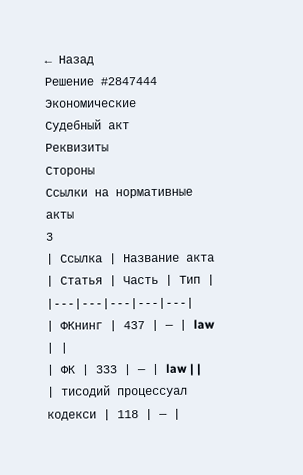← Назад
Решение #2847444 Экономические
Судебный акт
Реквизиты
Стороны
Ссылки на нормативные акты
3
| Ссылка | Название акта | Статья | Часть | Тип |
|---|---|---|---|---|
| ФКнинг | 437 | — | law | |
| ФК | 333 | — | law | |
| тисодий процессуал кодекси | 118 | — |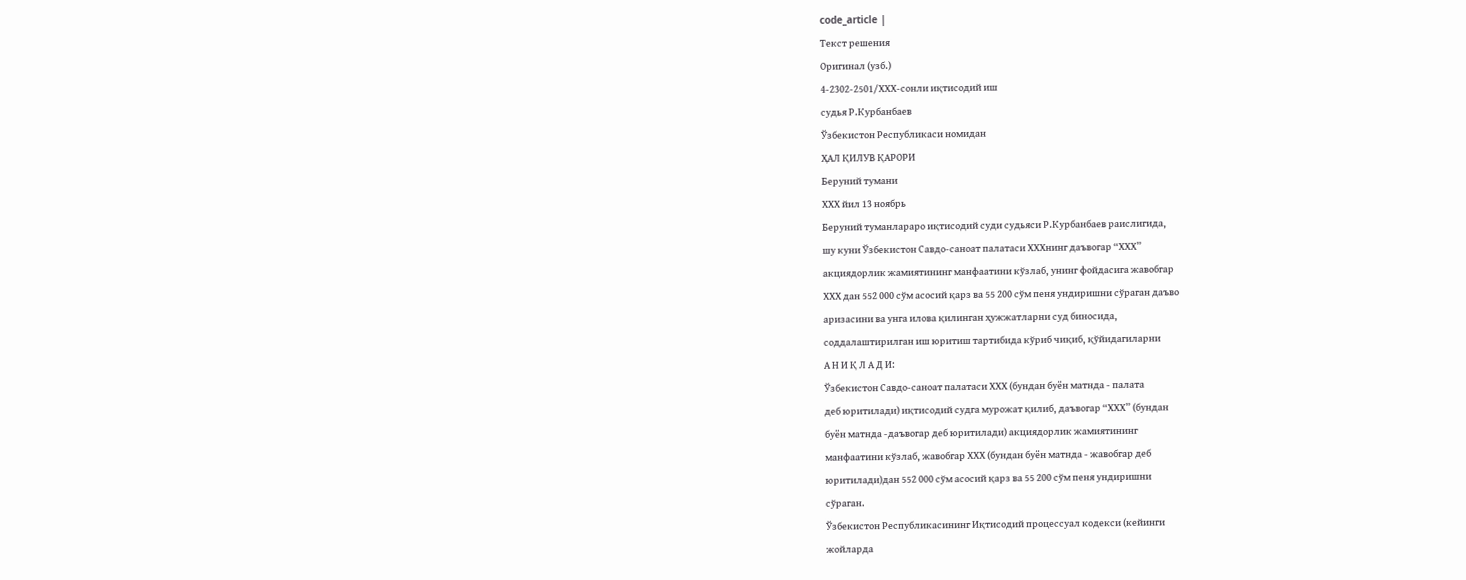code_article |
Текст решения
Оригинал (узб.)
4-2302-2501/ХХХ-сонли иқтисодий иш
судья Р.Курбанбаев
Ўзбекистон Республикаси номидан
ҲАЛ ҚИЛУВ ҚАРОРИ
Беруний тумани
ХХХ йил 13 ноябрь
Беруний туманлараро иқтисодий суди судьяси Р.Курбанбаев раислигида,
шу куни Ўзбекистон Савдо-саноат палатаси ХХХнинг даъвогар “ХХХ”
акциядорлик жамиятининг манфаатини кўзлаб, унинг фойдасига жавобгар
ХХХ дан 552 000 сўм асосий қарз ва 55 200 сўм пеня ундиришни сўраган даъво
аризасини ва унга илова қилинган ҳужжатларни суд биносида,
соддалаштирилган иш юритиш тартибида кўриб чиқиб, қўйидагиларни
А Н И Қ Л А Д И:
Ўзбекистон Савдо-саноат палатаси ХХХ (бундан буён матнда - палата
деб юритилади) иқтисодий судга мурожат қилиб, даъвогар “ХХХ” (бундан
буён матнда -даъвогар деб юритилади) акциядорлик жамиятининг
манфаатини кўзлаб, жавобгар ХХХ (бундан буён матнда - жавобгар деб
юритилади)дан 552 000 сўм асосий қарз ва 55 200 сўм пеня ундиришни
сўраган.
Ўзбекистон Республикасининг Иқтисодий процессуал кодекси (кейинги
жойларда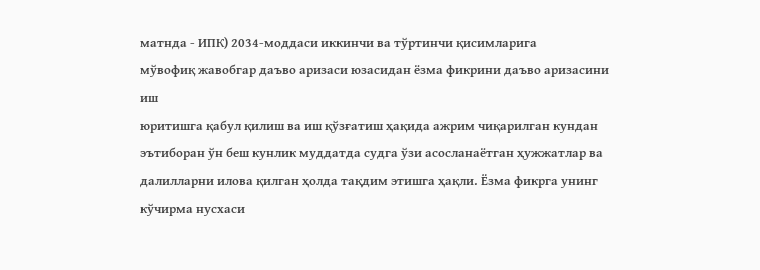матнда - ИПК) 2034-моддаси иккинчи ва тўртинчи қисимларига
мўвофиқ жавобгар даъво аризаси юзасидан ёзма фикрини даъво аризасини иш
юритишга қабул қилиш ва иш қўзғатиш ҳақида ажрим чиқарилган кундан
эътиборан ўн беш кунлик муддатда судга ўзи асосланаётган ҳужжатлар ва
далилларни илова қилган ҳолда тақдим этишга ҳақли. Ёзма фикрга унинг
кўчирма нусхаси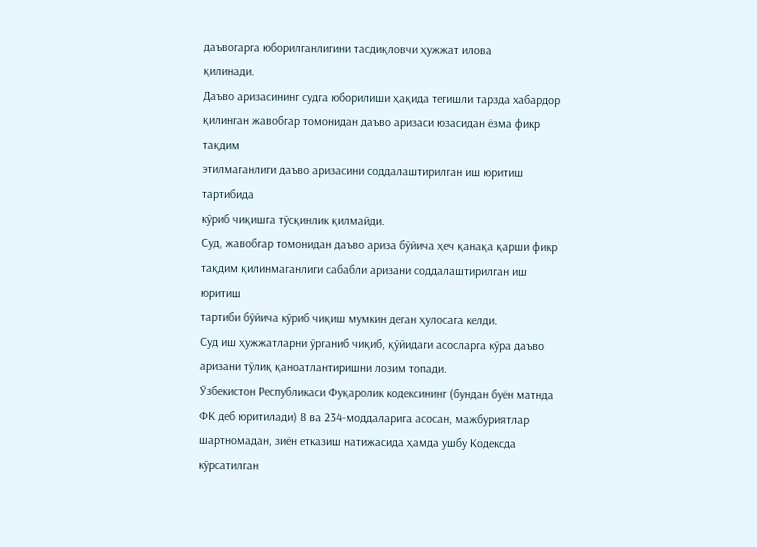даъвогарга юборилганлигини тасдиқловчи ҳужжат илова
қилинади.
Даъво аризасининг судга юборилиши ҳақида тегишли тарзда хабардор
қилинган жавобгар томонидан даъво аризаси юзасидан ёзма фикр тақдим
этилмаганлиги даъво аризасини соддалаштирилган иш юритиш тартибида
кўриб чиқишга тўсқинлик қилмайди.
Суд, жавобгар томонидан даъво ариза бўйича ҳеч қанақа қарши фикр
тақдим қилинмаганлиги сабабли аризани соддалаштирилган иш юритиш
тартиби бўйича кўриб чиқиш мумкин деган ҳулосага келди.
Суд иш ҳужжатларни ўрганиб чиқиб, қўйидаги асосларга кўра даъво
аризани тўлиқ қаноатлантиришни лозим топади.
Ўзбекистон Республикаси Фуқаролик кодексининг (бундан буён матнда
ФК деб юритилади) 8 ва 234-моддаларига асосан, мажбуриятлар
шартномадан, зиён етказиш натижасида ҳамда ушбу Кодексда кўрсатилган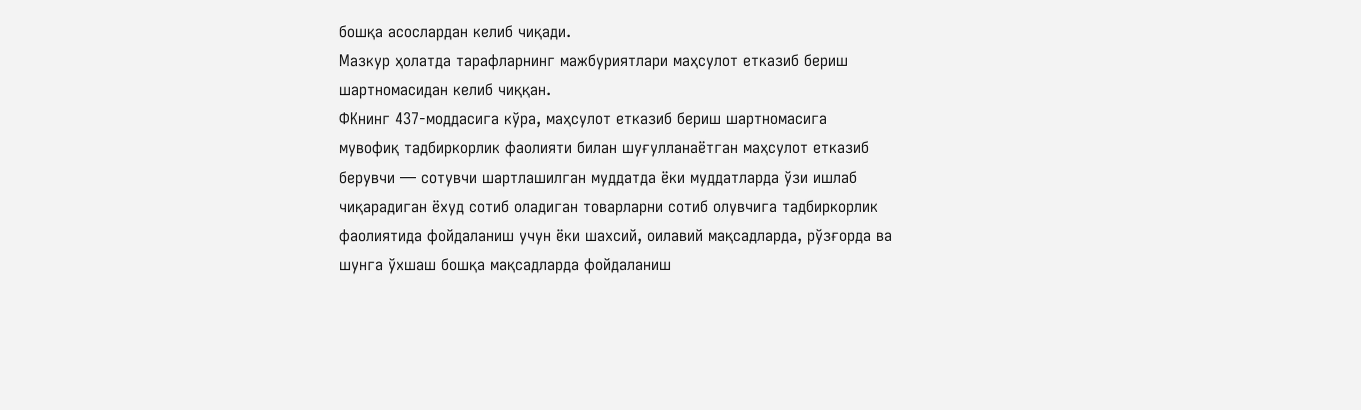бошқа асослардан келиб чиқади.
Мазкур ҳолатда тарафларнинг мажбуриятлари маҳсулот етказиб бериш
шартномасидан келиб чиққан.
ФКнинг 437-моддасига кўра, маҳсулот етказиб бериш шартномасига
мувофиқ тадбиркорлик фаолияти билан шуғулланаётган маҳсулот етказиб
берувчи — сотувчи шартлашилган муддатда ёки муддатларда ўзи ишлаб
чиқарадиган ёхуд сотиб оладиган товарларни сотиб олувчига тадбиркорлик
фаолиятида фойдаланиш учун ёки шахсий, оилавий мақсадларда, рўзғорда ва
шунга ўхшаш бошқа мақсадларда фойдаланиш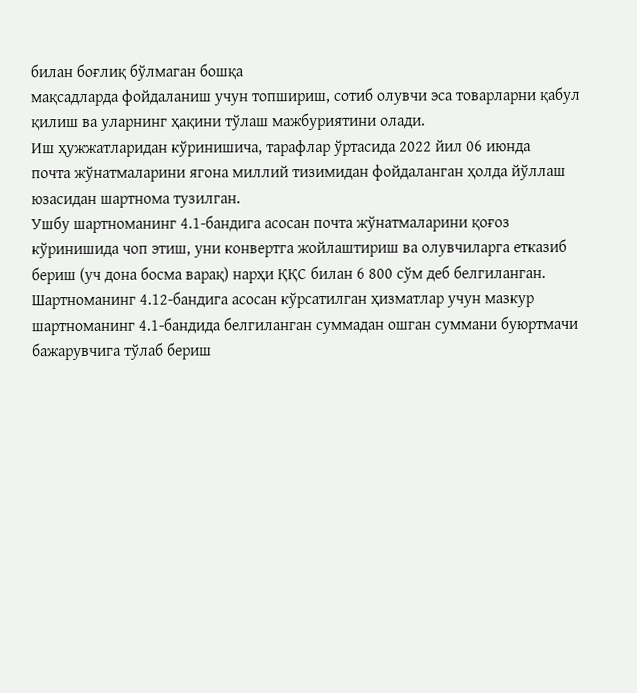билан боғлиқ бўлмаган бошқа
мақсадларда фойдаланиш учун топшириш, сотиб олувчи эса товарларни қабул
қилиш ва уларнинг ҳақини тўлаш мажбуриятини олади.
Иш ҳужжатларидан кўринишича, тарафлар ўртасида 2022 йил 06 июнда
почта жўнатмаларини ягона миллий тизимидан фойдаланган ҳолда йўллаш
юзасидан шартнома тузилган.
Ушбу шартноманинг 4.1-бандига асосан почта жўнатмаларини қоғоз
кўринишида чоп этиш, уни конвертга жойлаштириш ва олувчиларга етказиб
бериш (уч дона босма варақ) нарҳи ҚҚС билан 6 800 сўм деб белгиланган.
Шартноманинг 4.12-бандига асосан кўрсатилган ҳизматлар учун мазкур
шартноманинг 4.1-бандида белгиланган суммадан ошган суммани буюртмачи
бажарувчига тўлаб бериш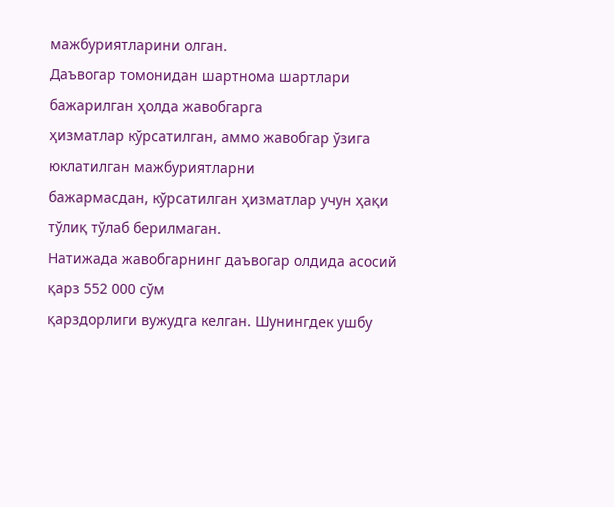мажбуриятларини олган.
Даъвогар томонидан шартнома шартлари бажарилган ҳолда жавобгарга
ҳизматлар кўрсатилган, аммо жавобгар ўзига юклатилган мажбуриятларни
бажармасдан, кўрсатилган ҳизматлар учун ҳақи тўлиқ тўлаб берилмаган.
Натижада жавобгарнинг даъвогар олдида асосий қарз 552 000 сўм
қарздорлиги вужудга келган. Шунингдек ушбу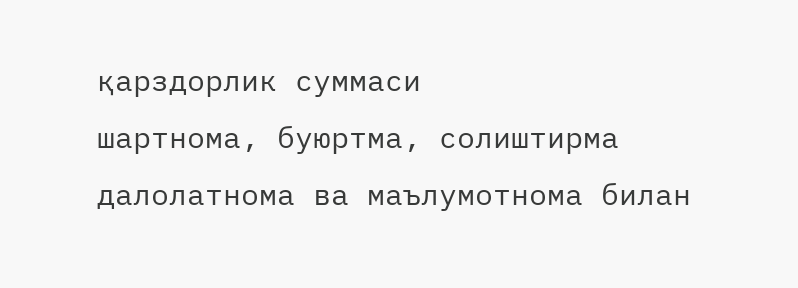қарздорлик суммаси
шартнома, буюртма, солиштирма далолатнома ва маълумотнома билан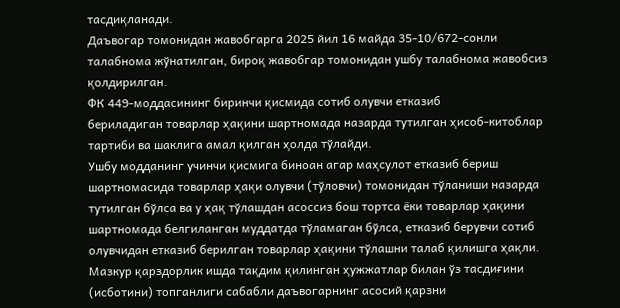тасдиқланади.
Даъвогар томонидан жавобгарга 2025 йил 16 майда 35-10/672-сонли
талабнома жўнатилган, бироқ жавобгар томонидан ушбу талабнома жавобсиз
қолдирилган.
ФК 449-моддасининг биринчи қисмида сотиб олувчи етказиб
бериладиган товарлар ҳақини шартномада назарда тутилган ҳисоб-китоблар
тартиби ва шаклига амал қилган ҳолда тўлайди.
Ушбу модданинг учинчи қисмига биноан агар маҳсулот етказиб бериш
шартномасида товарлар ҳақи олувчи (тўловчи) томонидан тўланиши назарда
тутилган бўлса ва у ҳақ тўлашдан асоссиз бош тортса ёки товарлар ҳақини
шартномада белгиланган муддатда тўламаган бўлса, етказиб берувчи сотиб
олувчидан етказиб берилган товарлар ҳақини тўлашни талаб қилишга ҳақли.
Мазкур қарздорлик ишда тақдим қилинган ҳужжатлар билан ўз тасдиғини
(исботини) топганлиги сабабли даъвогарнинг асосий қарзни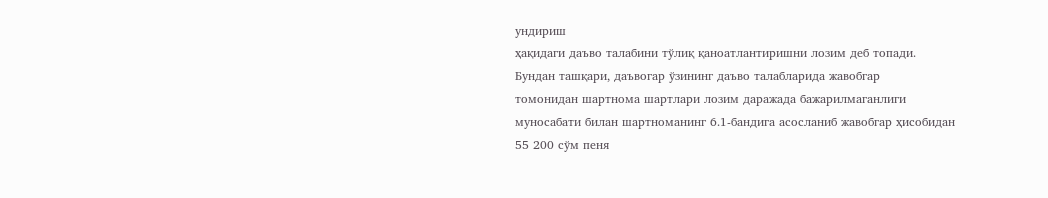ундириш
ҳақидаги даъво талабини тўлиқ қаноатлантиришни лозим деб топади.
Бундан ташқари, даъвогар ўзининг даъво талабларида жавобгар
томонидан шартнома шартлари лозим даражада бажарилмаганлиги
муносабати билан шартноманинг 6.1-бандига асосланиб жавобгар ҳисобидан
55 200 сўм пеня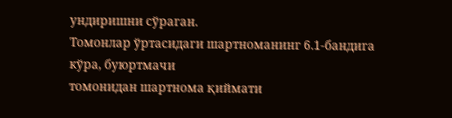ундиришни сўраган.
Томонлар ўртасидаги шартноманинг 6.1-бандига кўра, буюртмачи
томонидан шартнома қиймати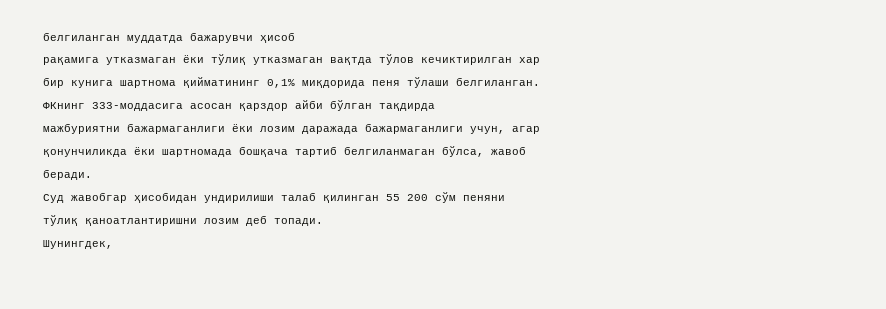белгиланган муддатда бажарувчи ҳисоб
рақамига утказмаган ёки тўлиқ утказмаган вақтда тўлов кечиктирилган хар
бир кунига шартнома қийматининг 0,1% миқдорида пеня тўлаши белгиланган.
ФКнинг 333-моддасига асосан қарздор айби бўлган тақдирда
мажбуриятни бажармаганлиги ёки лозим даражада бажармаганлиги учун, агар
қонунчиликда ёки шартномада бошқача тартиб белгиланмаган бўлса, жавоб
беради.
Суд жавобгар ҳисобидан ундирилиши талаб қилинган 55 200 сўм пеняни
тўлиқ қаноатлантиришни лозим деб топади.
Шунингдек,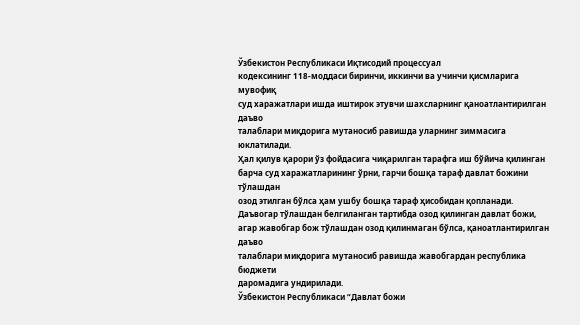Ўзбекистон Республикаси Иқтисодий процессуал
кодексининг 118-моддаси биринчи, иккинчи ва учинчи қисмларига мувофиқ
суд харажатлари ишда иштирок этувчи шахсларнинг қаноатлантирилган даъво
талаблари миқдорига мутаносиб равишда уларнинг зиммасига юклатилади.
Ҳал қилув қарори ўз фойдасига чиқарилган тарафга иш бўйича қилинган
барча суд харажатларининг ўрни, гарчи бошқа тараф давлат божини тўлашдан
озод этилган бўлса ҳам ушбу бошқа тараф ҳисобидан қопланади.
Даъвогар тўлашдан белгиланган тартибда озод қилинган давлат божи,
агар жавобгар бож тўлашдан озод қилинмаган бўлса, қаноатлантирилган даъво
талаблари миқдорига мутаносиб равишда жавобгардан республика бюджети
даромадига ундирилади.
Ўзбекистон Республикаси “Давлат божи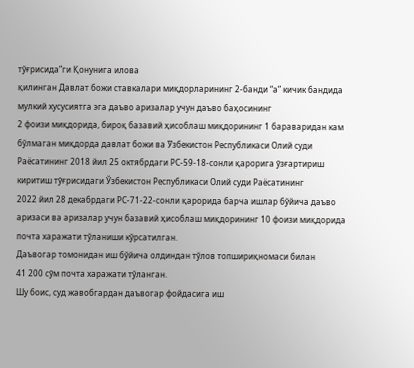тўғрисида”ги Қонунига илова
қилинган Давлат божи ставкалари миқдорларининг 2-банди “а” кичик бандида
мулкий хусусиятга эга даъво аризалар учун даъво баҳосининг
2 фоизи миқдорида, бироқ базавий ҳисоблаш миқдорининг 1 бараваридан кам
бўлмаган миқдорда давлат божи ва Ӯзбекистон Республикаси Олий суди
Раёсатининг 2018 йил 25 октябрдаги РС-59-18-сонли қарорига ӯзғартириш
киритиш тӯғрисидаги Ўзбекистон Республикаси Олий суди Раёсатининг
2022 йил 28 декабрдаги РС-71-22-сонли қарорида барча ишлар бўйича даъво
аризаси ва аризалар учун базавий ҳисоблаш миқдорининг 10 фоизи миқдорида
почта харажати тўланиши кўрсатилган.
Даъвогар томонидан иш бўйича олдиндан тўлов топшириқномаси билан
41 200 сӯм почта харажати тўланган.
Шу боис, суд жавобгардан даъвогар фойдасига иш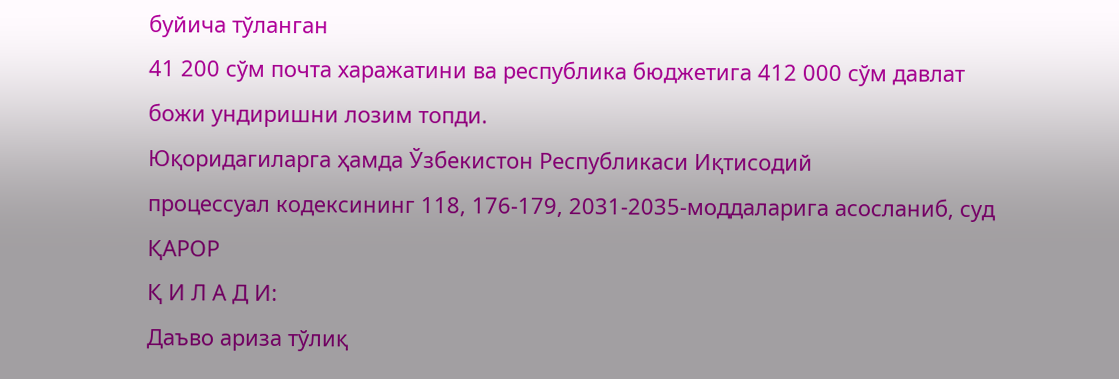буйича тўланган
41 200 сўм почта харажатини ва республика бюджетига 412 000 сўм давлат
божи ундиришни лозим топди.
Юқоридагиларга ҳамда Ўзбекистон Республикаси Иқтисодий
процессуал кодексининг 118, 176-179, 2031-2035-моддаларига асосланиб, суд
ҚАРОР
Қ И Л А Д И:
Даъво ариза тўлиқ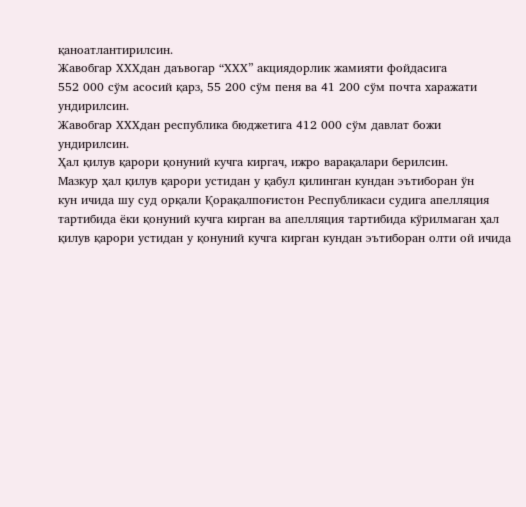қаноатлантирилсин.
Жавобгар ХХХдан даъвогар “ХХХ” акциядорлик жамияти фойдасига
552 000 сўм асосий қарз, 55 200 сўм пеня ва 41 200 сўм почта харажати
ундирилсин.
Жавобгар ХХХдан республика бюджетига 412 000 сўм давлат божи
ундирилсин.
Ҳал қилув қарори қонуний кучга киргач, ижро варақалари берилсин.
Мазкур ҳал қилув қарори устидан у қабул қилинган кундан эътиборан ўн
кун ичида шу суд орқали Қорақалпоғистон Республикаси судига апелляция
тартибида ёки қонуний кучга кирган ва апелляция тартибида кўрилмаган ҳал
қилув қарори устидан у қонуний кучга кирган кундан эътиборан олти ой ичида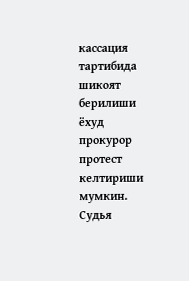кассация тартибида шикоят берилиши ёхуд прокурор протест келтириши
мумкин.
Судья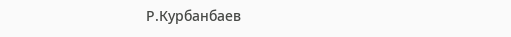Р.Курбанбаев